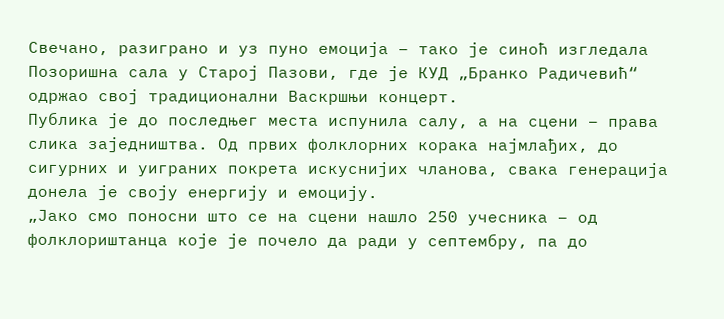Свечано, разиграно и уз пуно емоција – тако је синоћ изгледала Позоришна сала у Старој Пазови, где је КУД „Бранко Радичевић“ одржао свој традиционални Васкршњи концерт.
Публика је до последњег места испунила салу, а на сцени – права слика заједништва. Од првих фолклорних корака најмлађих, до сигурних и уиграних покрета искуснијих чланова, свака генерација донела је своју енергију и емоцију.
„Јако смо поносни што се на сцени нашло 250 учесника – од фолклориштанца које је почело да ради у септембру, па до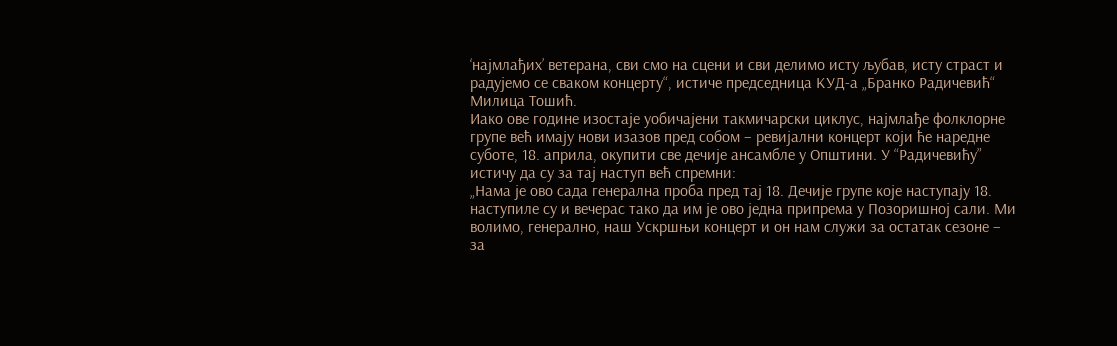‘најмлађих’ ветерана, сви смо на сцени и сви делимо исту љубав, исту страст и радујемо се сваком концерту“, истиче председница КУД-а „Бранко Радичевић“ Милица Тошић.
Иако ове године изостаје уобичајени такмичарски циклус, најмлађе фолклорне групе већ имају нови изазов пред собом – ревијални концерт који ће наредне суботе, 18. априла, окупити све дечије ансамбле у Општини. У “Радичевићу” истичу да су за тај наступ већ спремни:
„Нама је ово сада генерална проба пред тај 18. Дечије групе које наступају 18. наступиле су и вечерас тако да им је ово једна припрема у Позоришној сали. Ми волимо, генерално, наш Ускршњи концерт и он нам служи за остатак сезоне – за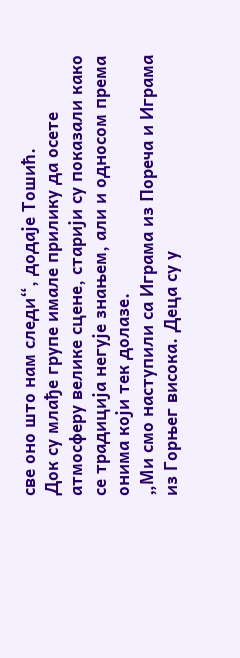све оно што нам следи“, додаје Тошић.
Док су млађе групе имале прилику да осете атмосферу велике сцене, старији су показали како се традиција негује знањем, али и односом према онима који тек долазе.
„Ми смо наступили са Играма из Пореча и Играма из Горњег висока. Деца су у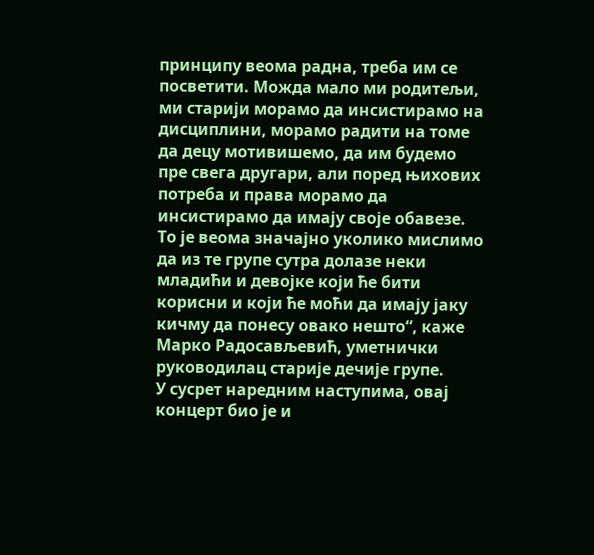принципу веома радна, треба им се посветити. Можда мало ми родитељи, ми старији морамо да инсистирамо на дисциплини, морамо радити на томе да децу мотивишемо, да им будемо пре свега другари, али поред њихових потреба и права морамо да инсистирамо да имају своје обавезе. То је веома значајно уколико мислимо да из те групе сутра долазе неки младићи и девојке који ће бити корисни и који ће моћи да имају јаку кичму да понесу овако нешто“, каже Марко Радосављевић, уметнички руководилац старије дечије групе.
У сусрет наредним наступима, овај концерт био је и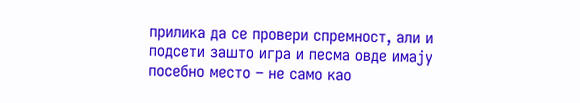прилика да се провери спремност, али и подсети зашто игра и песма овде имају посебно место – не само као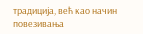традиција, већ као начин повезивања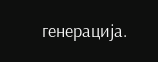генерација.